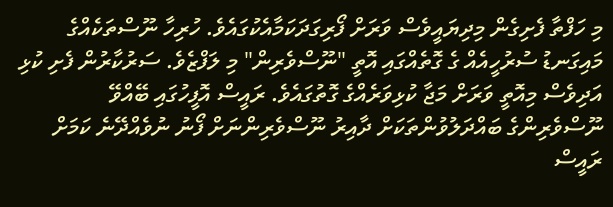މި ހަފްތާ ފެށިގެން މިދިޔައީވެސް ވަރަށް ފޯރިގަދަކަމާއެކުގައެވެ. ހުރިހާ ނޫސްތަކެއްގެ މައިގަނޑު ސުރުހީއެއް ގެ ގޮތެއްގައި އޮތީ "ނޫސްވެރިން" މި ލަފްޒެވެ. ސަރުކާރުން ފެށި ކުޅި އަދިވެސް މިއޮތީ ވަރަށް މަޖާ ކުޅިވަރެއްގެ ގޮތުގައެވެ. ރައީސް އޮފީހުގައި ބޭއްވޭ ނޫސްވެރިންގެ ބައްދަލުވުންތަކަށް ދާއިރު ނޫސްވެރިންނަށް ފޯނު ނުވެއްދޭނެ ކަމަށް ރައީސް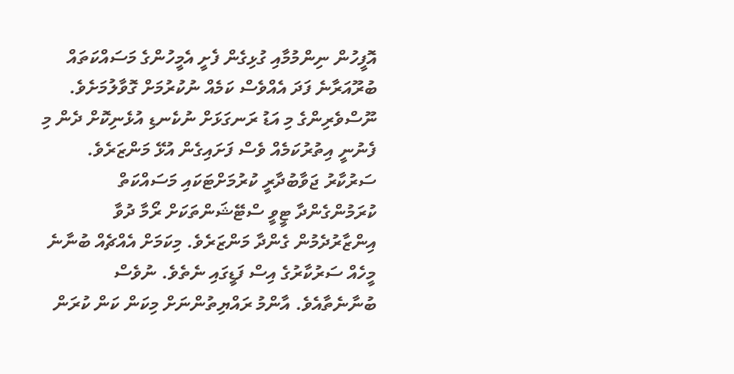އޮފީހުން ނިންމުމާއި ގުޅިގެން ފެށީ އެމީހުންގެ މަސައްކަތައް ބުރޫއަރާނެ ފަދަ އެއްވެސް ކަމެއް ނުކުރުމަށް ގޮވާލުމަށެވެ. ނޫސްވެރިންގެ މި އަޑު ރަނގަޅަށް ނުކެނޑި އުޅެނިކޮށް ދެން މި ފެނުނީ އިތުރުކަމެއް ވެސް ފަށައިގެން އުޅޭ މަންޒަރެވެ.
ސަރުކާރު ޖަވާބުދާރީ ކުރުމަށްޓަކައި މަސައްކަތް ކުރަމުންގެންދާ ޓީވީ ސްޓޭޝަންތަކަށް ރޯމާ ދުވާ އިންޒާރުދެމުން ގެންދާ މަންޒަރެވެ. މިކަމަށް އެއްޗެއް ބުނާނެ މީހެއް ސަރުކާރުގެ އިސް ފަޑީގައި ނެތެވެ. ނުވެސް ބުނާނެތާއެވެ. އާންމު ރައްޔިތުންނަށް މިކަން ކަން ކުރަން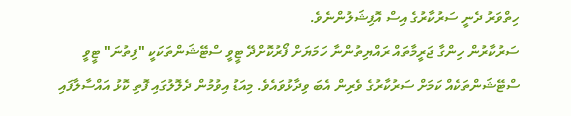ހިތްވަރު ދެނީ ސަރުކާރުގެ އިސް އޮފިޝަލުންނެވެ.
ސަރުކާރުން ހިންގާ ޖަރީމާތައް ރައްޔިތުންނާ ހަމަޔަށް ފޯރުކޮށްދޭ ޓީވީ ސްޓޭޝަންތަކަކީ "ފިތުނަ" ޓީވީ ސްޓޭޝަންތަކެއް ކަމަށް ސަރުކާރުގެ ވެރިން އެބަ ވިދާޅުވައެވެ. މިއަޑު އިވުމުން ދެލޮލުގައި ފޮތި ކޮޅު އައްސާލާފައި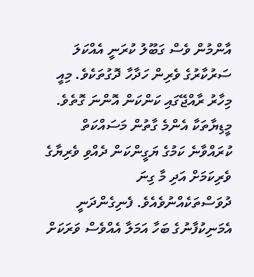އާންމުން ވެސް ގަބޫލު ކުރަނީ އެއްކަލަ ސަރުކާރުގެ ވެރިން ހަދާހާ ދޮގުތަކެވެ. މިއީ މިހާރު ރާއްޖޭގައި ކަންކަން އޮންނަ ގޮތެވެ.
މީޑިޔާތަކާ އެންމެ ގާތުން މަސައްކަތް ކުރައްވާނެ ކަމުގެ ޔަގީންކަން ދެއްވި ވެރިޔާގެ ވެރިކަމަށް އަދި މާ ގިނަ ދުވަސްތަކެއްނުވެއެވެ. ފެނިގެންދަނީ އެމަނިކުފާނުގެ ބަހާ އަމަލާ އެއްވެސް ވަރަކަށް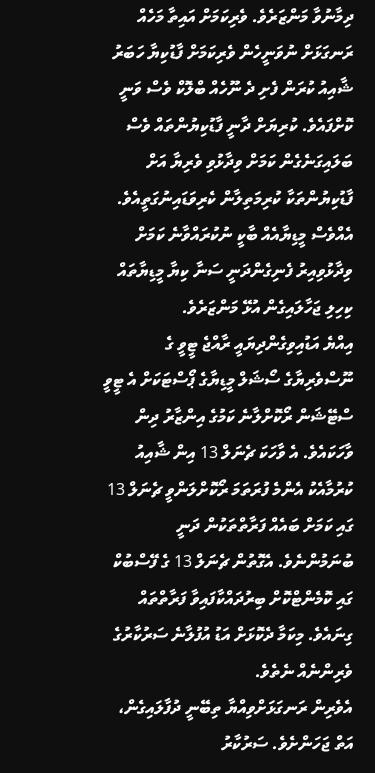ދިމާނުވާ މަންޒަރެވެ. ވެރިކަމަށް އައިތާ މަހެއް ރަނގަޅަށް ނުވަނީހެން ވެރިކަމަށް ފާޑުކިޔާ ހަބަރު ޝާއިއު ކުރަން ފެށި ދެ ނޫހެއް ބްލޮކް ވެސް ވަނީ ކޮށްފައެވެ. ކުރިޔަށް ދާނީ ފާޑުކިޔުންތައް ވެސް ބަލައިގަނެގެން ކަމަށް ވިދާޅުވި ވެރިޔާ އަށް ފާޑުކިޔުންތަކާ ކުރިމަތިލާން ކެރިވަޑައިނުގަތީއެވެ.
އެއްވެސް މީޑިޔާއެއް ބާކީ ނުކުރައްވާނެ ކަމަށް ވިދާޅުވިއިރު ފެނިގެންދަނީ ސަނާ ކިޔާ މީޑިޔާތައް ކިހިލި ޖަހާލައިގެން އުޅޭ މަންޒަރެވެ.
އިއްޔެ އަޑުއިވިގެންދިޔައީ ރާއްޖެ ޓީވީ ގެ ނޫސްވެރިޔާގެ ސޯޝަލް މީޑިޔާގެ ޕޯސްޓަކަށް އެ ޓީވީ ސްޓޭޝަން ރޯކޮށްލާނެ ކަމުގެ އިންޒާރު ދިން ވާހަކައެވެ. އެ ވާހަކަ ޗެނަލް 13 އިން ޝާއިއު ކުރުމާއެކު އެންމެ ފުރަތަމަ ރޯކޮށްލަންވީ ޗެނަލް 13 ގައި ކަމަށް ބައެއް ފަރާތްތަކުން ދަނީ ބުނަމުންނެވެ. އެގޮތުން ޗެނަލް 13 ގެ ފޭސްބުކް ގައި ކޮމެންޓްކޮށް ބިރުދައްކާފައިވާ ފަރާތްތައް ގިނައެވެ. މިކަމާ ދެކޮޅަށް އަޑު އުފުލާނެ ސަރުކާރުގެ ވެރިންނެއް ނެތެވެ.
އެވެރިން ރަނގަޅަށްވިއްޔާ ތިބޭނީ ދުފާލައިގެން، އަތް ޖަހަންށެވެ. ސަރުކާރު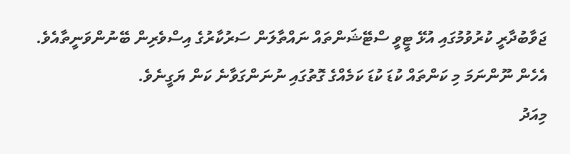ޖަވާބުދާރީ ކުރުވުމުގައި އުޅޭ ޓީވީ ސްޓޭޝަންތައް ނައްތާލަން ސަރުކާރުގެ އިސްވެރިން ބޭނުންވަނީތާއެވެ. އެހެން ނޫންނަމަ މި ކަންތައް ކުޑަ ކުޑަ ކަމެއްގެ ގޮތުގައި ނުނަންގަވާނެ ކަން ޔަގީނެވެ.
މިއަދު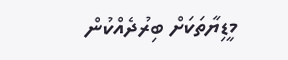މީޑިޔާތަކަށް ބިރުދެއްކުން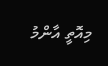މިއޮތީ އާންމު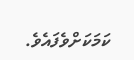ކަމަކަށްވެފައެވެ.